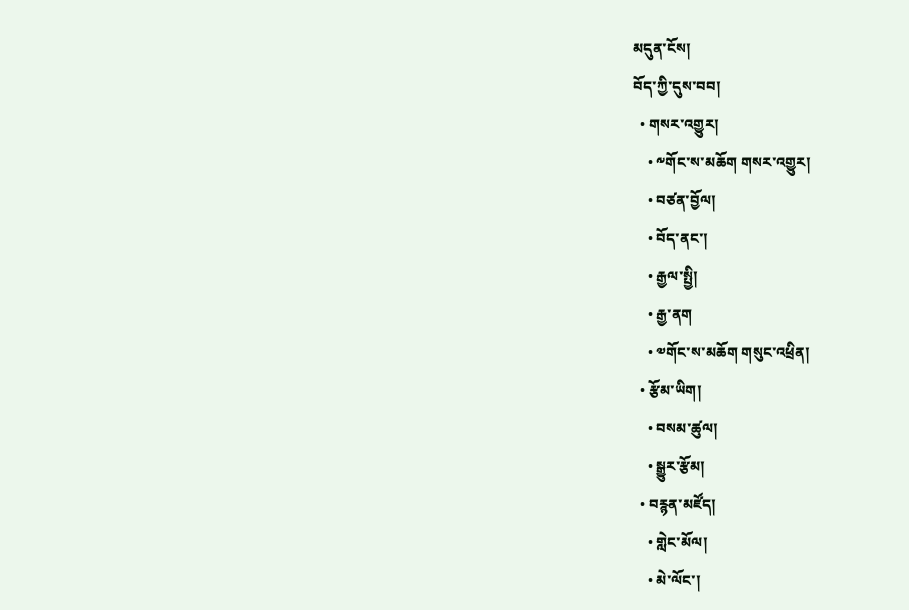མདུན་ངོས།
བོད་ཀྱི་དུས་བབ།
  • གསར་འགྱུར།
    • ༸གོང་ས་མཆོག གསར་འགྱུར།
    • བཙན་བྱོལ།
    • བོད་ནང་།
    • རྒྱལ་སྤྱི།
    • རྒྱ་ནག
    • ༧གོང་ས་མཆོག གསུང་འཕྲིན།
  • རྩོམ་ཡིག།
    • བསམ་ཚུལ།
    • སྒྱུར་རྩོམ།
  • བརྙན་མཛོད།
    • གླེང་མོལ།
    • མེ་ལོང་།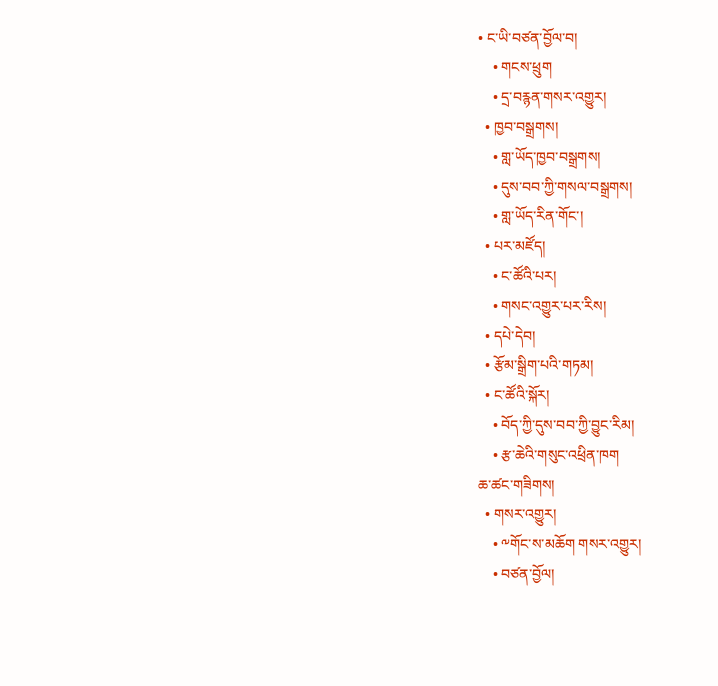• ང་ཡི་བཙན་བྱོལ་བ།
    • གངས་ཕྲུག
    • དྲ་བརྙན་གསར་འགྱུར།
  • ཁྱབ་བསྒྲགས།
    • གླ་ཡོད་ཁྱབ་བསྒྲགས།
    • དུས་བབ་ཀྱི་གསལ་བསྒྲགས།
    • གླ་ཡོད་རིན་གོང་།
  • པར་མཛོད།
    • ང་ཚོའི་པར།
    • གསང་འགྱུར་པར་རིས།
  • དཔེ་དེབ།
  • རྩོམ་སྒྲིག་པའི་གཏམ།
  • ང་ཚོའི་སྐོར།
    • བོད་ཀྱི་དུས་བབ་ཀྱི་བྱུང་རིམ།
    • རྩ་ཆེའི་གསུང་འཕྲིན་ཁག
ཆ་ཚང་གཟིགས།
  • གསར་འགྱུར།
    • ༸གོང་ས་མཆོག གསར་འགྱུར།
    • བཙན་བྱོལ།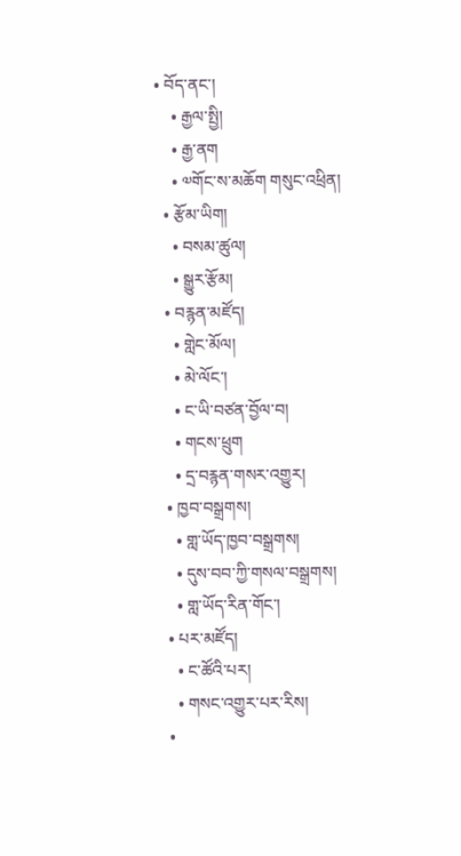• བོད་ནང་།
    • རྒྱལ་སྤྱི།
    • རྒྱ་ནག
    • ༧གོང་ས་མཆོག གསུང་འཕྲིན།
  • རྩོམ་ཡིག།
    • བསམ་ཚུལ།
    • སྒྱུར་རྩོམ།
  • བརྙན་མཛོད།
    • གླེང་མོལ།
    • མེ་ལོང་།
    • ང་ཡི་བཙན་བྱོལ་བ།
    • གངས་ཕྲུག
    • དྲ་བརྙན་གསར་འགྱུར།
  • ཁྱབ་བསྒྲགས།
    • གླ་ཡོད་ཁྱབ་བསྒྲགས།
    • དུས་བབ་ཀྱི་གསལ་བསྒྲགས།
    • གླ་ཡོད་རིན་གོང་།
  • པར་མཛོད།
    • ང་ཚོའི་པར།
    • གསང་འགྱུར་པར་རིས།
  •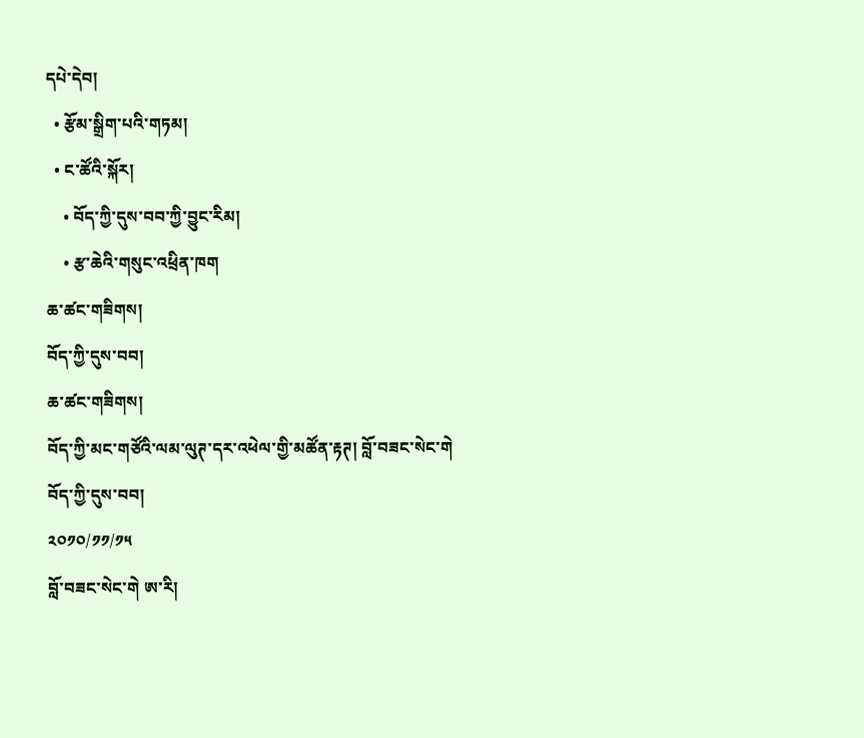དཔེ་དེབ།
  • རྩོམ་སྒྲིག་པའི་གཏམ།
  • ང་ཚོའི་སྐོར།
    • བོད་ཀྱི་དུས་བབ་ཀྱི་བྱུང་རིམ།
    • རྩ་ཆེའི་གསུང་འཕྲིན་ཁག
ཆ་ཚང་གཟིགས།
བོད་ཀྱི་དུས་བབ།
ཆ་ཚང་གཟིགས།
བོད་ཀྱི་མང་གཙོའི་ལམ་ལུཊ་དར་འཕེལ་གྱི་མཚོན་རྟཊ། བློ་བཟང་སེང་གེ
བོད་ཀྱི་དུས་བབ།
༢༠༡༠/༡༡/༡༥
བློ་བཟང་སེང་གེ ཨ་རི།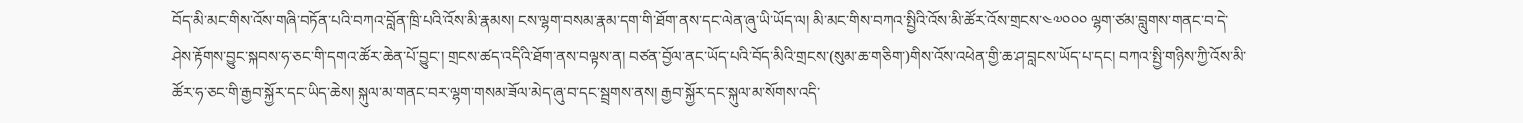བོད་མི་མང་གིས་འོས་གཞི་བཏོན་པའི་བཀའ་བློན་ཁྲི་པའི་འོས་མི་རྣམས། ངས་ལྷག་བསམ་རྣམ་དག་གི་ཐོག་ནས་དང་ལེན་ཞུ་ཡི་ཡོད་ལ། མི་མང་གིས་བཀའ་སྤྱིའི་འོས་མི་ཚོར་འོས་གྲངས་༤༧༠༠༠ ལྷག་ཙམ་བླུགས་གནང་བ་དེ་ཤེས་རྟོགས་བྱུང་སྐབས་ཧ་ཅང་གི་དགའ་ཚོར་ཆེན་པོ་བྱུང་། གྲངས་ཚད་འདིའི་ཐོག་ནས་བལྟས་ན། བཙན་བྱོལ་ནང་ཡོད་པའི་བོད་མིའི་གྲངས་(སུམ་ཆ་གཅིག་)གིས་འོས་འཕེན་གྱི་ཆ་ཤ་བླངས་ཡོད་པ་དང། བཀའ་སྤྱི་གཉིས་ཀྱི་འོས་མི་ཚོར་ཧ་ཅང་གི་རྒྱབ་སྐྱོར་དང་ཡིད་ཆེས། སྐུལ་མ་གནང་བར་ལྷག་གསམ་ཟོལ་མེད་ཞུ་བ་དང་སྦྲགས་ནས། རྒྱབ་སྐྱོར་དང་སྐུལ་མ་སོགས་འདི་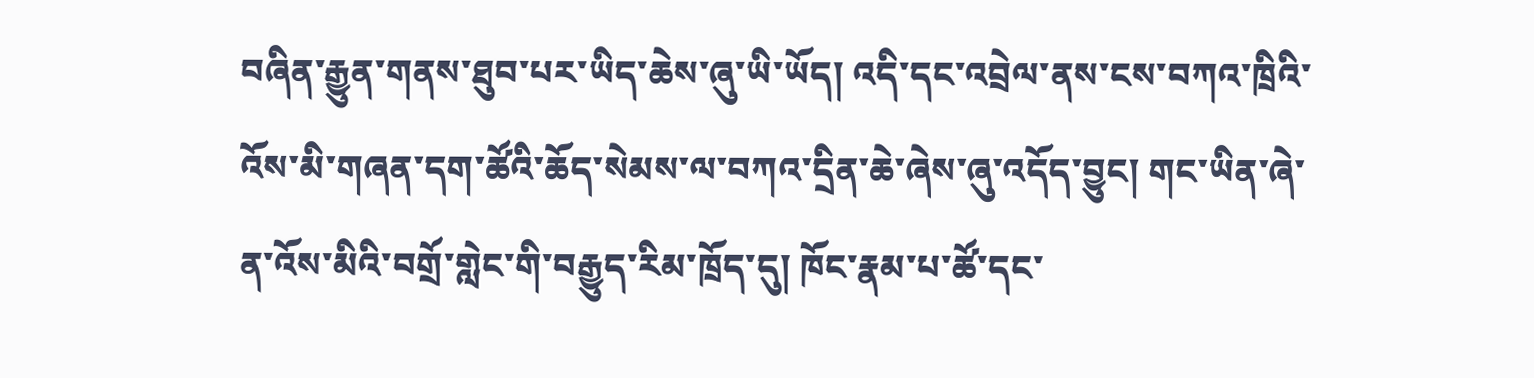བཞིན་རྒྱུན་གནས་ཐུབ་པར་ཡིད་ཆེས་ཞུ་ཡི་ཡོད། འདི་དང་འབྲེལ་ནས་ངས་བཀའ་ཁྲིའི་འོས་མི་གཞན་དག་ཚོའི་ཆོད་སེམས་ལ་བཀའ་དྲིན་ཆེ་ཞེས་ཞུ་འདོད་བྱུང། གང་ཡིན་ཞེ་ན་འོས་མིའི་བགྲོ་གླེང་གི་བརྒྱུད་རིམ་ཁྲོད་དུ། ཁོང་རྣམ་པ་ཚོ་དང་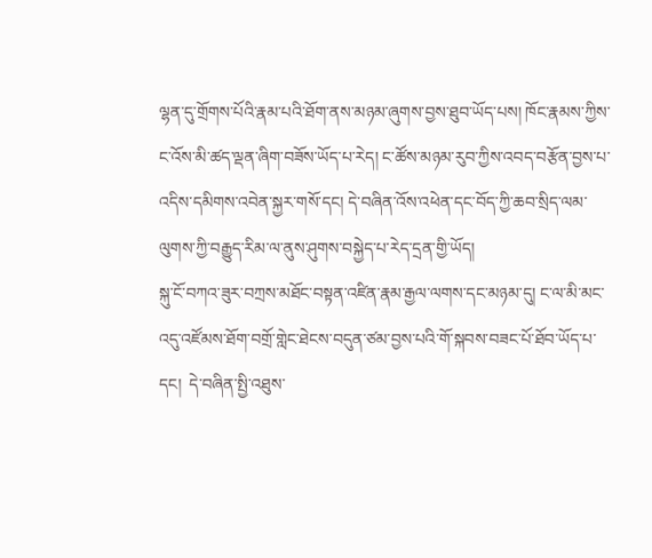ལྷན་དུ་གྲོགས་པོའི་རྣམ་པའི་ཐོག་ནས་མཉམ་ཞུགས་བྱས་ཐུབ་ཡོད་པས། ཁོང་རྣམས་ཀྱིས་ང་འོས་མི་ཚད་ལྡན་ཞིག་བཟོས་ཡོད་པ་རེད། ང་ཚོས་མཉམ་རུབ་ཀྱིས་འབད་བརྩོན་བྱས་པ་འདིས་དམིགས་འབེན་སྐྱར་གསོ་དང། དེ་བཞིན་འོས་འཕེན་དང་བོད་ཀྱི་ཆབ་སྲིད་ལམ་ལུགས་ཀྱི་བརྒྱུད་རིམ་ལ་ནུས་ཤུགས་བསྐྱེད་པ་རེད་དྲན་གྱི་ཡོད།
སྐུ་ངོ་བཀའ་ཟུར་བཀྲས་མཐོང་བསྟན་འཛིན་རྣམ་རྒྱལ་ལགས་དང་མཉམ་དུ། ང་ལ་མི་མང་འདུ་འཛོམས་ཐོག་བགྲོ་གླེང་ཐེངས་བདུན་ཙམ་བྱས་པའི་གོ་སྐབས་བཟང་པོ་ཐོབ་ཡོད་པ་དང།  དེ་བཞིན་སྤྱི་འཐུས་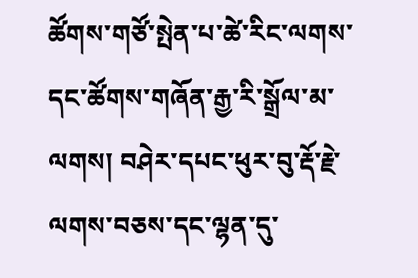ཚོགས་གཙོ་སྤེན་པ་ཚེ་རིང་ལགས་དང་ཚོགས་གཞོན་རྒྱ་རི་སྒྲོལ་མ་ལགས། བཤེར་དཔང་ཕུར་བུ་རྡོ་རྗེ་ལགས་བཅས་དང་ལྷན་དུ་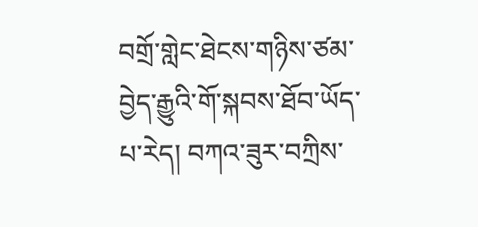བགྲོ་གླེང་ཐེངས་གཉིས་ཙམ་བྱེད་རྒྱུའི་གོ་སྐབས་ཐོབ་ཡོད་པ་རེད། བཀའ་ཟུར་བཀྲིས་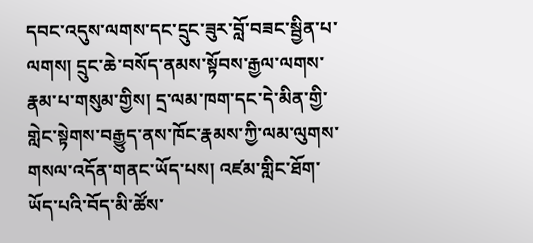དབང་འདུས་ལགས་དང་དྲུང་ཟུར་བློ་བཟང་སྦྱིན་པ་ལགས། དྲུང་ཆེ་བསོད་ནམས་སྟོབས་རྒྱལ་ལགས་རྣམ་པ་གསུམ་གྱིས། དྲ་ལམ་ཁག་དང་དེ་མིན་གྱི་གླེང་སྟེགས་བརྒྱུད་ནས་ཁོང་རྣམས་ཀྱི་ལམ་ལུགས་གསལ་འདོན་གནང་ཡོད་པས། འཛམ་གླིང་ཐོག་ཡོད་པའི་བོད་མི་ཚོས་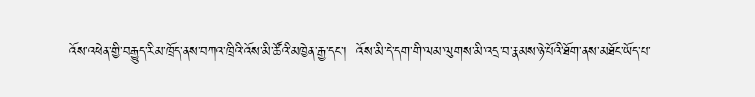འོས་འཕེན་གྱི་བརྒྱུད་རིམ་ཁྲོད་ནས་བཀའ་ཁྲིའི་འོས་མི་ཚོའི་མཁྱེན་རྒྱ་དང་།  འོས་མི་དེ་དག་གི་ལམ་ལུགས་མི་འདྲ་བ་རྣམས་ཉེ་པོའི་ཐོག་ནས་མཐོང་ཡོད་པ་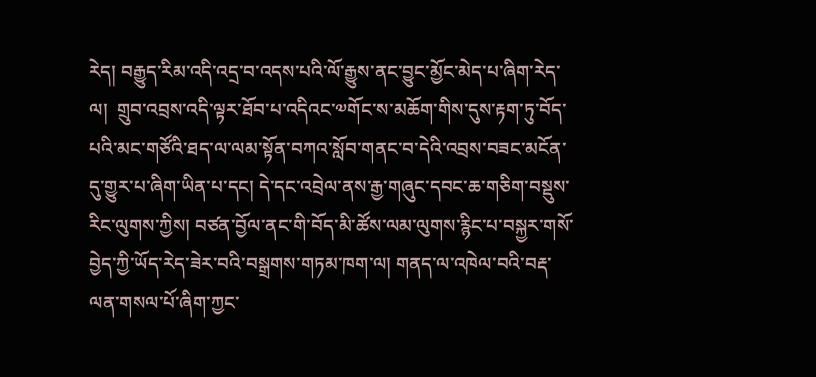རེད། བརྒྱུད་རིམ་འདི་འདྲ་བ་འདས་པའི་ལོ་རྒྱུས་ནང་བྱུང་མྱོང་མེད་པ་ཞིག་རེད་ལ།  གྲུབ་འབྲས་འདི་ལྟར་ཐོབ་པ་འདིའང་༧གོང་ས་མཆོག་གིས་དུས་རྟག་ཏུ་བོད་པའི་མང་གཙོའི་ཐད་ལ་ལམ་སྟོན་བཀའ་སློབ་གནང་བ་དེའི་འབྲས་བཟང་མངོན་དུ་གྱུར་པ་ཞིག་ཡིན་པ་དང། དེ་དང་འབྲེལ་ནས་རྒྱ་གཞུང་དབང་ཆ་གཅིག་བསྡུས་རིང་ལུགས་ཀྱིས། བཙན་བྱོལ་ནང་གི་བོད་མི་ཚོས་ལམ་ལུགས་རྙིང་པ་བསྐྱར་གསོ་བྱེད་ཀྱི་ཡོད་རེད་ཟེར་བའི་བསྒྲགས་གཏམ་ཁག་ལ། གནད་ལ་འཁེལ་བའི་བརྡ་ལན་གསལ་པོ་ཞིག་ཀྱང་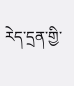རེད་དྲན་གྱི་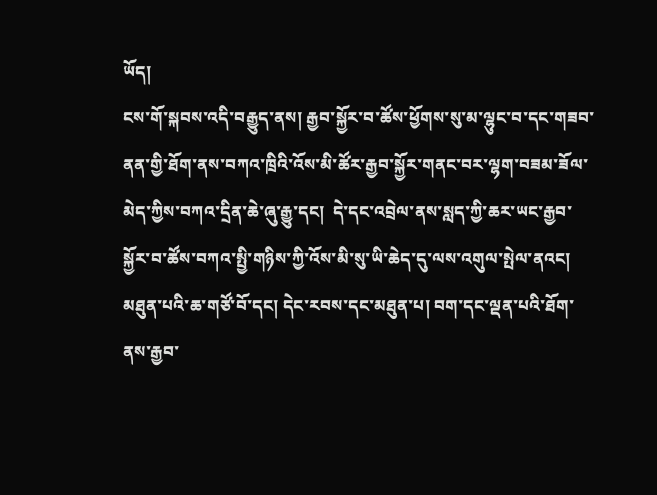ཡོད།
ངས་གོ་སྐབས་འདི་བརྒྱུད་ནས། རྒྱབ་སྐྱོར་བ་ཚོས་ཕྱོགས་སུ་མ་ལྷུང་བ་དང་གཟབ་ནན་གྱི་ཐོག་ནས་བཀའ་ཁྲིའི་འོས་མི་ཚོར་རྒྱབ་སྐྱོར་གནང་བར་ལྷག་བཟམ་ཟོལ་མེད་ཀྱིས་བཀའ་དྲིན་ཆེ་ཞུ་རྒྱུ་དང།  དེ་དང་འབྲེལ་ནས་སླད་ཀྱི་ཆར་ཡང་རྒྱབ་སྐྱོར་བ་ཚོས་བཀའ་སྤྱི་གཉིས་ཀྱི་འོས་མི་སུ་ཡི་ཆེད་དུ་ལས་འགུལ་སྤེལ་ནའང། མཐུན་པའི་ཆ་གཙོ་བོ་དང། དེང་རབས་དང་མཐུན་པ། བག་དང་ལྡན་པའི་ཐོག་ནས་རྒྱབ་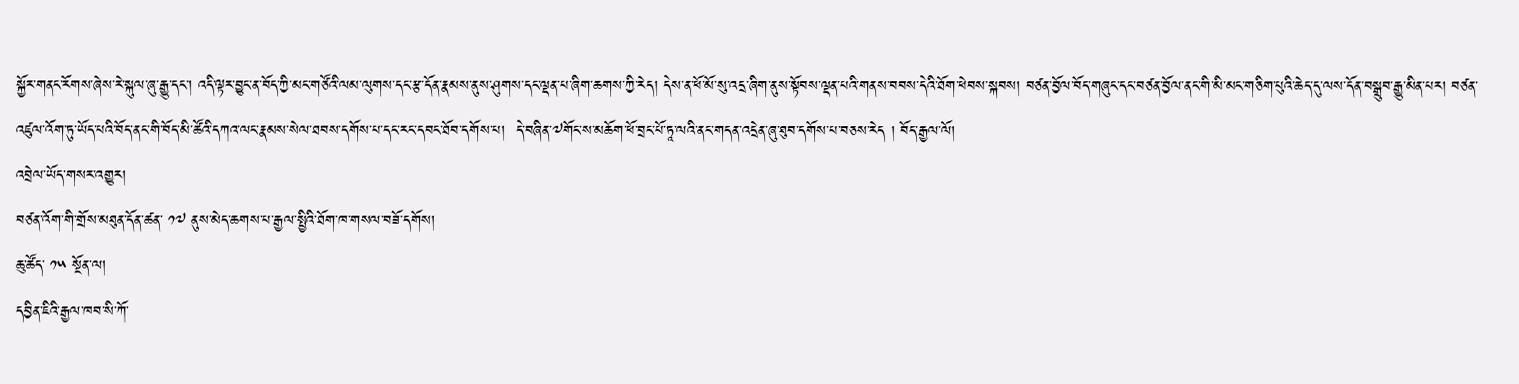སྐྱོར་གནང་རོགས་ཞེས་རེ་སྐུལ་ཞུ་རྒྱུ་དང་། འདི་ལྟར་བྱུང་ན་བོད་ཀྱི་མང་གཙོའི་ལམ་ལུགས་དང་རྩ་དོན་རྣམས་ནུས་ཤུགས་དང་ལྡན་པ་ཞིག་ཆགས་ཀྱི་རེད། དེས་ན་ཕོ་མོ་སུ་འདྲ་ཞིག་ནུས་སྟོབས་ལྡན་པའི་གནས་བབས་དེའི་ཐོག་ཕེབས་སྐབས། བཙན་བྱོལ་བོད་གཞུང་དང་བཙན་བྱོལ་ནང་གི་མི་མང་གཅིག་པུའི་ཆེད་དུ་ལས་དོན་བསྒྲུབ་རྒྱུ་མིན་པར། བཙན་འཛུལ་འོག་ཏུ་ཡོད་པའི་བོད་ནང་གི་བོད་མི་ཚོའི་དཀའ་ལང་རྣམས་སེལ་ཐབས་དགོས་པ་དང་རང་དབང་ཐོབ་དགོས་པ།  དེ་བཞིན་༧གོང་ས་མཆོག་ཕོ་བྲང་པོ་ཏཱ་ལའི་ནང་གདན་འདྲེན་ཞུ་ཐུབ་དགོས་པ་བཅས་རེད ། བོད་རྒྱལ་ལོ།
འབྲེལ་ཡོད་གསར་འགྱུར།
བཙན་འོག་གི་གྲོས་མཐུན་དོན་ཚན་ ༡༧ ནུས་མེད་ཆགས་པ་རྒྱལ་སྤྱིའི་ཐོག་ཁ་གསལ་བཟོ་དགོས།
ཆུ་ཚོད་ ༡༥ སྔོན་ལ།
དབྱིན་ཇིའི་རྒྱལ་ཁབ་སི་ཀོ་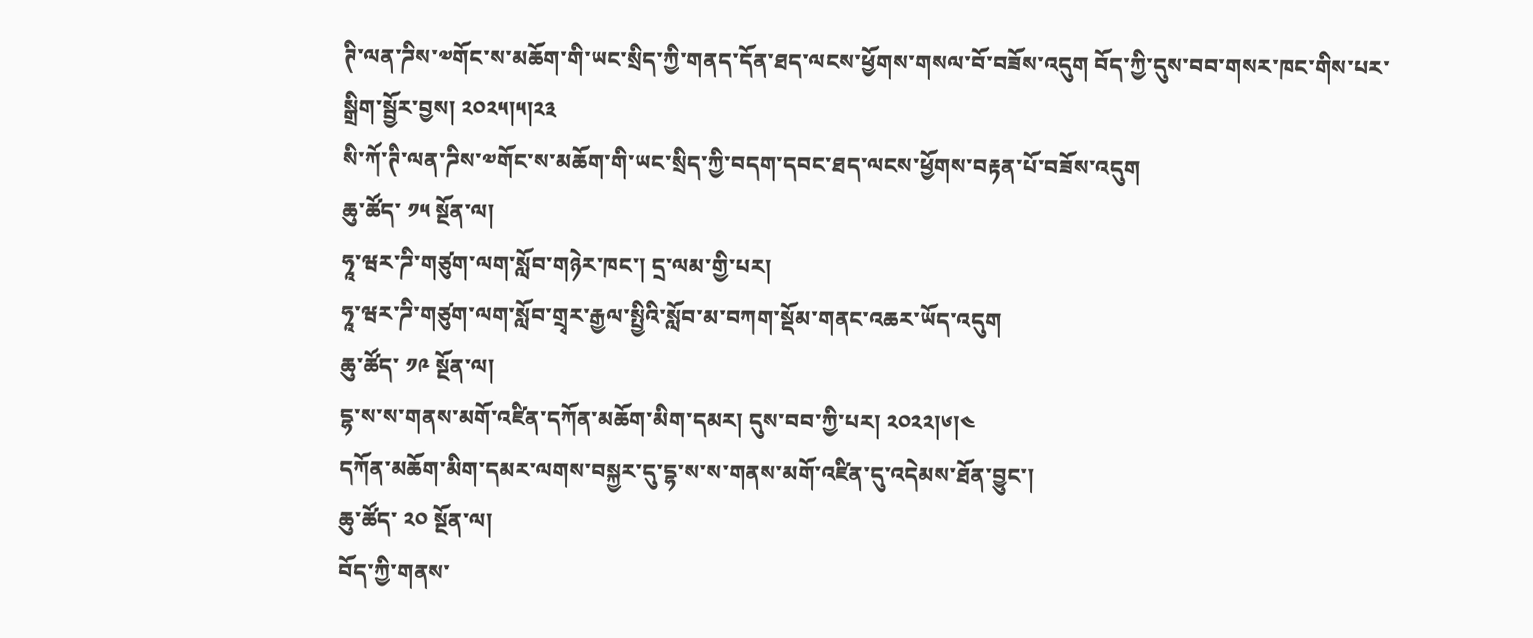ཊི་ལན་ཌིས་༧གོང་ས་མཆོག་གི་ཡང་སྲིད་ཀྱི་གནད་དོན་ཐད་ལངས་ཕྱོགས་གསལ་བོ་བཟོས་འདུག བོད་ཀྱི་དུས་བབ་གསར་ཁང་གིས་པར་སྒྲིག་སྦྱོར་བྱས། ༢༠༢༥།༥།༢༣
སི་ཀོ་ཊི་ལན་ཌིས་༧གོང་ས་མཆོག་གི་ཡང་སྲིད་ཀྱི་བདག་དབང་ཐད་ལངས་ཕྱོགས་བརྟན་པོ་བཟོས་འདུག
ཆུ་ཚོད་ ༡༥ སྔོན་ལ།
ཧཱ་ཝར་ཌི་གཙུག་ལག་སློབ་གཉེར་ཁང་། དྲ་ལམ་གྱི་པར།
ཧཱ་ཝར་ཌི་གཙུག་ལག་སློབ་གྲྭར་རྒྱལ་སྤྱིའི་སློབ་མ་བཀག་སྡོམ་གནང་འཆར་ཡོད་འདུག
ཆུ་ཚོད་ ༡༩ སྔོན་ལ།
དྷ་ས་ས་གནས་མགོ་འཛིན་དཀོན་མཆོག་མིག་དམར། དུས་བབ་ཀྱི་པར། ༢༠༢༢།༦།༤
དཀོན་མཆོག་མིག་དམར་ལགས་བསྐྱར་དུ་དྷ་ས་ས་གནས་མགོ་འཛིན་དུ་འདེམས་ཐོན་བྱུང་།
ཆུ་ཚོད་ ༢༠ སྔོན་ལ།
བོད་ཀྱི་གནས་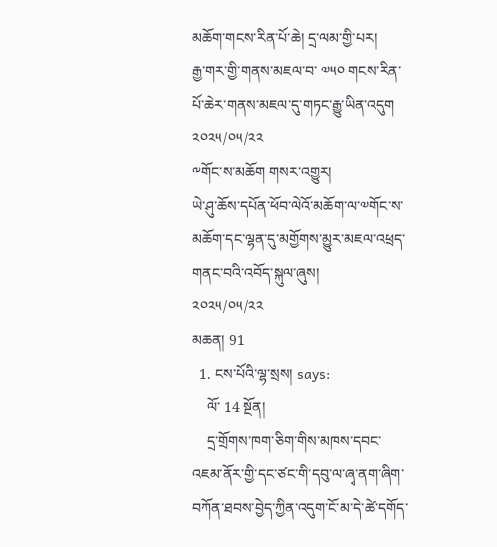མཆོག་གངས་རིན་པོ་ཆེ། དྲ་ལམ་གྱི་པར།
རྒྱ་གར་གྱི་གནས་མཇལ་བ་ ༧༥༠ གངས་རིན་པོ་ཆེར་གནས་མཇལ་དུ་གཏང་རྒྱུ་ཡིན་འདུག
༢༠༢༥/༠༥/༢༢
༸གོང་ས་མཆོག གསར་འགྱུར།
ཡེ་ཤུ་ཆོས་དཔོན་ཕོབ་ལེའོ་མཆོག་ལ་༧གོང་ས་མཆོག་དང་ལྷན་དུ་མགྱོགས་མྱུར་མཇལ་འཕྲད་གནང་བའི་འབོད་སྐུལ་ཞུས།
༢༠༢༥/༠༥/༢༢
མཆན། 91
  1. ངས་པོའི་ལྷ་སྲས། says:
    ལོ་ 14 སྔོན།
    དྲ་གྲོགས་ཁག་ཅིག་གིས་མཁས་དབང་འཇམ་ནོར་གྱི་དང་ཙང་གི་དབུ་ལ་ཞྭ་ནག་ཞིག་བཀོན་ཐབས་བྱེད་ཀྱིན་འདུག་ངོ་མ་དེ་ཚེ་དགོད་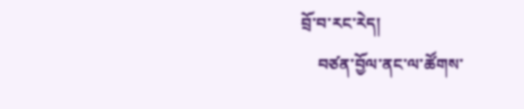བྲོ་བ་རང་རེད།
    བཙན་བྱོལ་ནང་ལ་ཚོགས་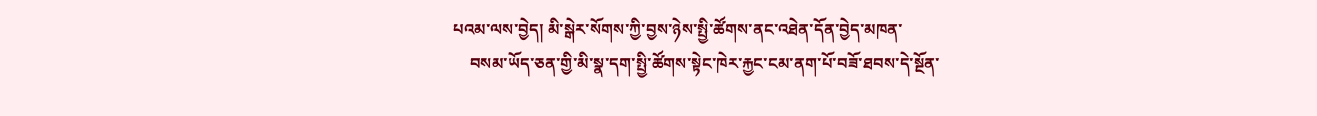པའམ་ལས་བྱེད། མི་སྒེར་སོགས་ཀྱི་བྱས་ཉེས་སྤྱི་ཚོགས་ནང་འཐེན་དོན་བྱེད་མཁན་
    བསམ་ཡོད་ཅན་གྱི་མི་སྣ་དག་སྤྱི་ཚོགས་སྟེང་ཁེར་རྐྱང་ངམ་ནག་པོ་བཟོ་ཐབས་དེ་སྔོན་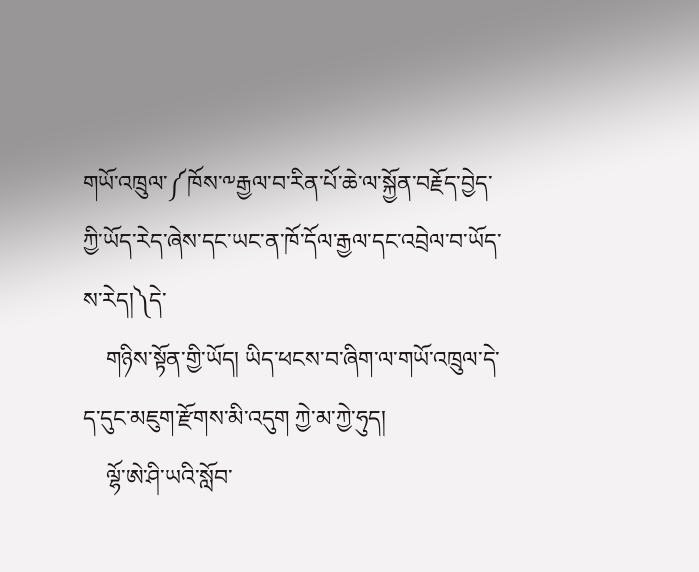གཡོ་འཁྲུལ་༼ཁོས་༸རྒྱལ་བ་རིན་པོ་ཆེ་ལ་སྐྱོན་བརྗོད་བྱེད་ཀྱི་ཡོད་རེད་ཞེས་དང་ཡང་ན་ཁོ་དོལ་རྒྱལ་དང་འབྲེལ་བ་ཡོད་ས་རེད།༽དེ་
    གཉིས་སྟོན་གྱི་ཡོད། ཡིད་ཕངས་བ་ཞིག་ལ་གཡོ་འཁྲུལ་དེ་ད་དུང་མཇུག་རྫོགས་མི་འདུག ཀྱེ་མ་ཀྱེ་ཧུད།
    ལྷོ་ཨེ་ཤི་ཡའི་སློབ་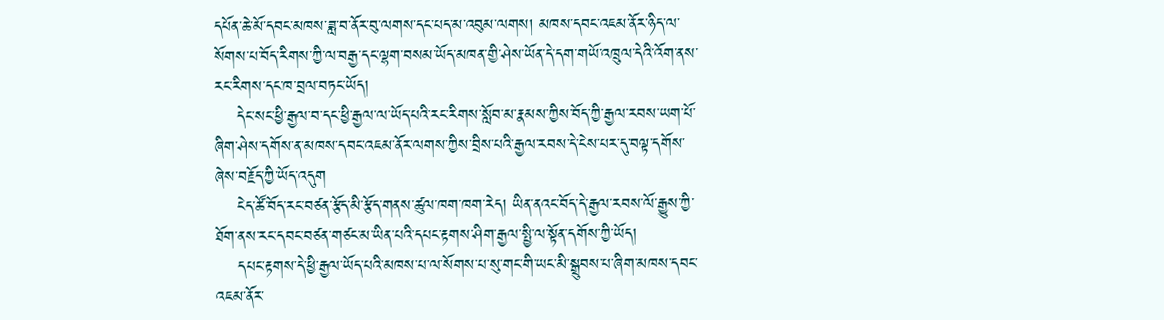དཔོན་ཆེ་མོ་དབང་མཁས་ཟླ་བ་ནོར་བུ་ལགས་དང་པད་མ་འབུམ་ལགས། མཁས་དབང་འཇམ་ནོར་ཉིད་ལ་སོགས་པ་བོད་རིགས་ཀྱི་ལ་བརྒྱ་དང་ལྷག་བསམ་ཡོད་མཁན་གྱི་ཤེས་ཡོན་དེ་དག་གཡོ་འཁྲུལ་དེའི་འོག་ནས་རང་རིགས་དང་ཁ་བྲལ་བཏང་ཡོད།
    དེང་སང་ཕྱི་རྒྱལ་བ་དང་ཕྱི་རྒྱལ་ལ་ཡོད་པའི་རང་རིགས་སློབ་མ་རྣམས་ཀྱིས་བོད་ཀྱི་རྒྱལ་རབས་ཡག་པོ་ཞིག་ཤེས་དགོས་ན་མཁས་དབང་འཇམ་ནོར་ལགས་ཀྱིས་བྲིས་པའི་རྒྱལ་རབས་དེ་ངེས་པར་དུ་བལྟ་དགོས་ཞེས་བརྗོད་ཀྱི་ཡོད་འདུག
    ངེད་ཚོ་བོད་རང་བཙན་རྩོད་མི་རྩོད་གནས་ཚུལ་ཁག་ཁག་རེད། ཡིན་ནའང་བོད་དེ་རྒྱལ་རབས་ལོ་རྒྱུས་ཀྱི་ཐོག་ནས་རང་དབང་བཙན་གཙང་མ་ཡིན་པའི་དཔང་རྟགས་ཤིག་རྒྱལ་སྤྱི་ལ་སྟོན་དགོས་ཀྱི་ཡོད།
    དཔང་རྟགས་དེ་ཕྱི་རྒྱལ་ཡོད་པའི་མཁས་པ་ལ་སོགས་པ་སུ་གང་གི་ཡང་མི་སྒྲུབས་པ་ཞིག་མཁས་དབང་འཇམ་ནོར་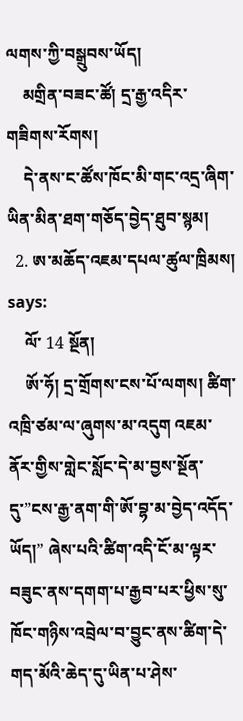ལགས་ཀྱི་བསྒྲུབས་ཡོད།
    མགྲིན་བཟང་ཚོ། དྲ་རྒྱ་འདིར་གཟིགས་རོགས།
    དེ་ནས་ང་ཚོས་ཁོང་མི་གང་འདྲ་ཞིག་ཡིན་མིན་ཐག་གཅོད་བྱེད་ཐུབ་སྙམ།
  2. ཨ་མཆོད་འཇམ་དཔལ་ཚུལ་ཁྲིམས། says:
    ལོ་ 14 སྔོན།
    ཨོ་ཧོ། དྲ་གྲོགས་ངས་པོ་ལགས། ཚིག་འཁྲི་ཙམ་ལ་ཞུགས་མ་འདུག འཇམ་ནོར་གྱིས་གླེང་སློང་དེ་མ་བྱས་སྔོན་དུ་”ངས་རྒྱ་ནག་གི་ཨོ་བྷ་མ་བྱེད་འདོད་ཡོད།” ཞེས་པའི་ཚིག་འདི་ངོ་མ་ལྟར་བཟུང་ནས་དགག་པ་རྒྱབ་པར་ཕྱིས་སུ་ཁོང་གཉིས་འབྲེལ་བ་བྱུང་ནས་ཚིག་དེ་གད་མོའི་ཆེད་དུ་ཡིན་པ་ཤེས་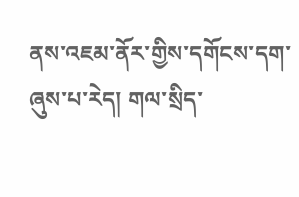ནས་འཇམ་ནོར་གྱིས་དགོངས་དག་ཞུས་པ་རེད། གལ་སྲིད་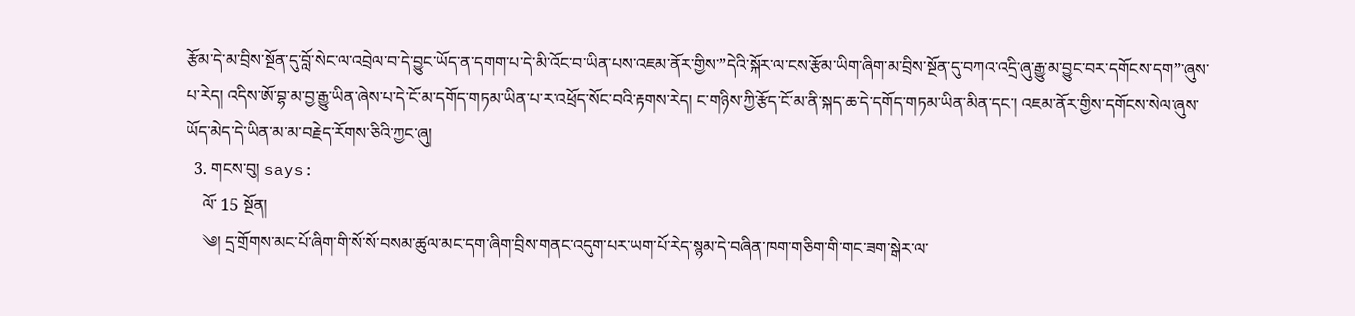རྩོམ་དེ་མ་བྲིས་སྔོན་དུ་བློ་སེང་ལ་འབྲེལ་བ་དེ་བྱུང་ཡོད་ན་དགག་པ་དེ་མི་འོང་བ་ཡིན་པས་འཇམ་ནོར་གྱིས་”དེའི་སྐོར་ལ་ངས་རྩོམ་ཡིག་ཞིག་མ་བྲིས་སྔོན་དུ་བཀའ་འདྲི་ཞུ་རྒྱུ་མ་བྱུང་བར་དགོངས་དག”་ཞུས་པ་རེད། འདིས་ཨོ་བྷ་མ་བྱ་རྒྱུ་ཡིན་ཞེས་པ་དེ་ངོ་མ་དགོད་གཏམ་ཡིན་པ་ར་འཕྲོད་སོང་བའི་རྟགས་རེད། ང་གཉིས་ཀྱི་རྩོད་ངོ་མ་ནི་སྐད་ཆ་དེ་དགོད་གཏམ་ཡིན་མིན་དང་། འཇམ་ནོར་གྱིས་དགོངས་སེལ་ཞུས་ཡོད་མེད་དེ་ཡིན་མ་མ་བརྗེད་རོགས་ཅིའི་ཀྱང་ཞུ།
  3. གངས་བུ། says:
    ལོ་ 15 སྔོན།
    ༄། དྲ་གྲོགས་མང་པོ་ཞིག་གི་སོ་སོ་བསམ་ཚུལ་མང་དག་ཞིག་བྲིས་གནང་འདུག་པར་ཡག་པོ་རེད་སྙམ་དེ་བཞིན་ཁག་གཅིག་གི་གང་ཟག་སྒེར་ལ་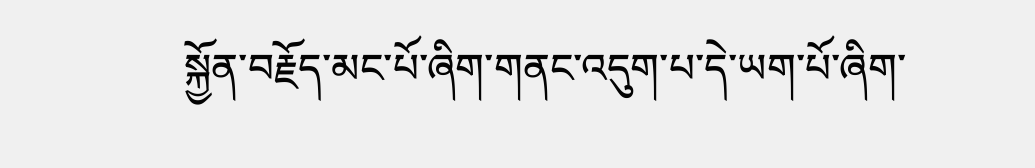སྐྱོན་བརྗོད་མང་པོ་ཞིག་གནང་འདུག་པ་དེ་ཡག་པོ་ཞིག་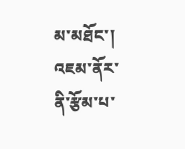མ་མཐོང་། འཇམ་ནོར་ནི་རྩོམ་པ་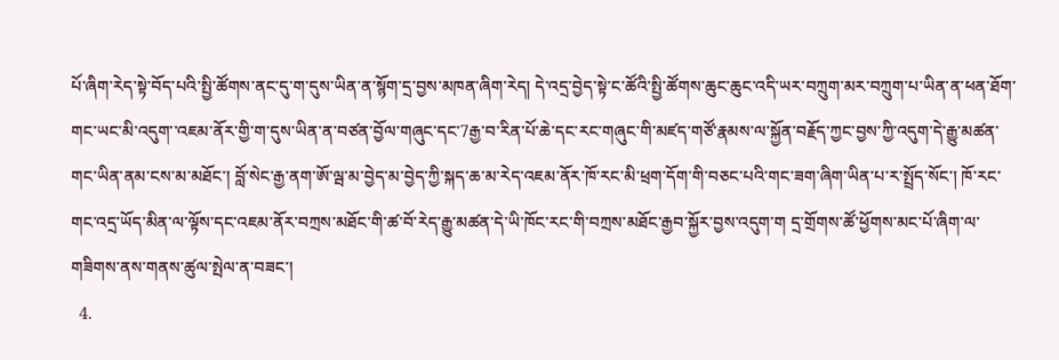པོ་ཞིག་རེད་སྟེ་བོད་པའི་སྤྱི་ཚོགས་ནང་དུ་ག་དུས་ཡིན་ན་སྙོག་དྲ་བྱས་མཁན་ཞིག་རེད། དེ་འདྲ་བྱེད་སྟེ་ང་ཚོའི་སྤྱི་ཚོགས་ཆུང་ཆུང་འདི་ཡར་བཀྲུག་མར་བཀྲུག་པ་ཡིན་ན་ཕན་ཐོག་གང་ཡང་མི་འདུག་་འཇམ་ནོར་གྱི་ག་དུས་ཡིན་ན་བཙན་བྱོལ་གཞུང་དང་7རྒྱ་བ་རིན་པོ་ཆེ་དང་རང་གཞུང་གི་མཛད་གཙོ་རྣམས་ལ་སྐྱོན་བརྗོད་ཀྱང་བྱས་ཀྱི་འདུག་དེ་རྒྱུ་མཚན་གང་ཡིན་ནམ་ངས་མ་མཐོང་། བློ་སེང་རྒྱ་ནག་ཨོ་ལྦ་མ་བྱེད་མ་བྱེད་ཀྱི་སྐད་ཆ་མ་རེད་འཇམ་ནོར་ཁོ་རང་མི་ཕྲག་དོག་གི་བཅང་པའི་གང་ཟག་ཞིག་ཡིན་པ་ར་སྤྲོད་སོང་། ཁོ་རང་གང་འདྲ་ཡོད་མིན་ལ་ལྟོས་དང་འཇམ་ནོར་བཀྲས་མཐོང་གི་ཚ་བོ་རེད་རྒྱུ་མཚན་དེ་ཡི་ཁོང་རང་གི་བཀྲས་མཐོང་རྒྱབ་སྐྱོར་བྱས་འདུག་ག དྲ་གྲོགས་ཚོ་ཕྱོགས་མང་པོ་ཞིག་ལ་གཟིགས་ནས་གནས་ཚུལ་སྤེལ་ན་བཟང་།
  4.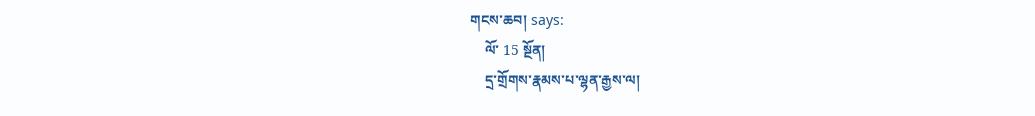གངས་ཆབ། says:
    ལོ་ 15 སྔོན།
    དྲ་གྲོགས་རྣམས་པ་ལྷན་རྒྱས་ལ།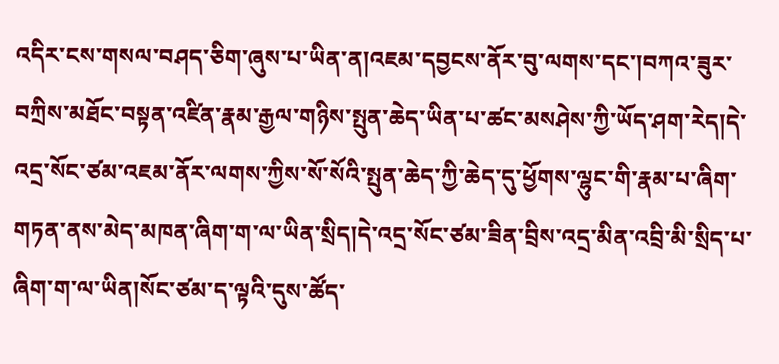འདིར་ངས་གསལ་བཤད་ཅིག་ཞུས་པ་ཡིན་ན།འཇམ་དབྱངས་ནོར་བུ་ལགས་དང་།བཀའ་ཟུར་བཀྲིས་མཐོང་བསྟན་འཛིན་རྣམ་རྒྱལ་གཉིས་སྤུན་ཆེད་ཡིན་པ་ཚང་མསཤེས་ཀྱི་ཡོད་ཤག་རེད།དེ་འདྲ་སོང་ཙམ་འཇམ་ནོར་ལགས་ཀྱིས་སོ་སོའི་སྤུན་ཆེད་ཀྱི་ཆེད་དུ་ཕྱོགས་ལྷུང་གི་རྣམ་པ་ཞིག་གཏན་ནས་མེད་མཁན་ཞིག་ག་ལ་ཡིན་སྲིད།དེ་འདྲ་སོང་ཙམ་ཟིན་བྲིས་འདྲ་མིན་འབྲི་མི་སྲིད་པ་ཞིག་ག་ལ་ཡིན།སོང་ཙམ་ད་ལྟའི་དུས་ཚོད་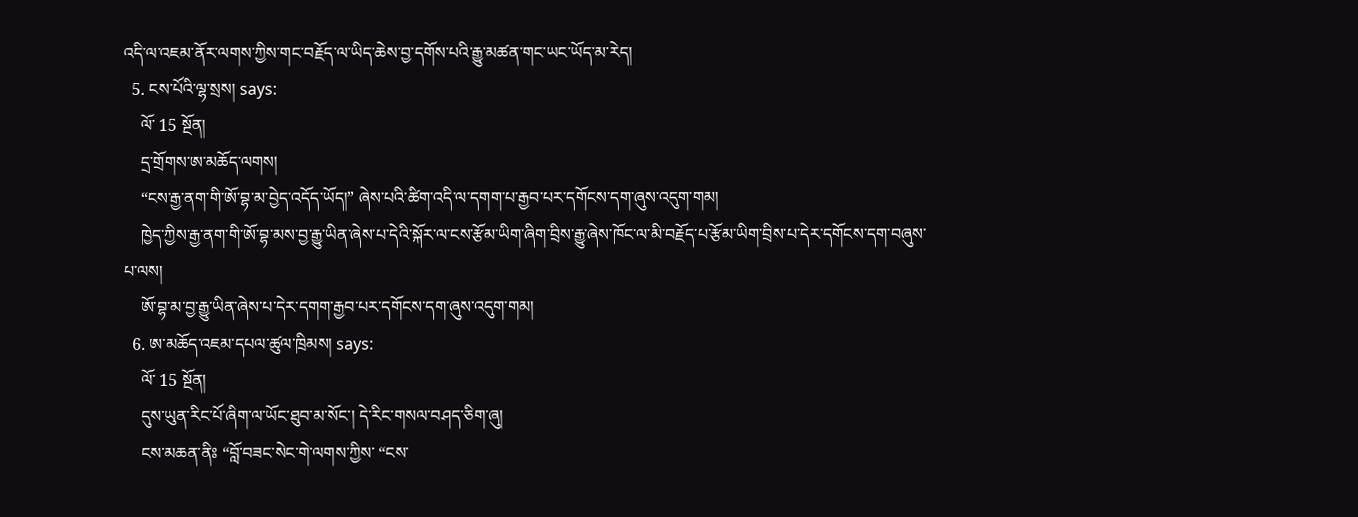འདི་ལ་འཇམ་ནོར་ལགས་ཀྱིས་གང་བརྗོད་ལ་ཡིད་ཆེས་བྱ་དགོས་པའི་རྒྱུ་མཚན་གང་ཡང་ཡོད་མ་རེད།
  5. ངས་པོའི་ལྷ་སྲས། says:
    ལོ་ 15 སྔོན།
    དྲ་གྲོགས་ཨ་མཆོད་ལགས།
    “ངས་རྒྱ་ནག་གི་ཨོ་བྷ་མ་བྱེད་འདོད་ཡོད།” ཞེས་པའི་ཚིག་འདི་ལ་དགག་པ་རྒྱབ་པར་དགོངས་དག་ཞུས་འདུག་གམ།
    ཁྱེད་ཀྱིས་རྒྱ་ནག་གི་ཨོ་བྷ་མས་བྱ་རྒྱུ་ཡིན་ཞེས་པ་དེའི་སྐོར་ལ་ངས་རྩོམ་ཡིག་ཞིག་བྲིས་རྒྱུ་ཞེས་ཁོང་ལ་མི་བརྗོད་པ་རྩོམ་ཡིག་བྲིས་པ་དེར་དགོངས་དག་བཞུས་པ་ལས།
    ཨོ་བྷ་མ་བྱ་རྒྱུ་ཡིན་ཞེས་པ་དེར་དགག་རྒྱབ་པར་དགོངས་དག་ཞུས་འདུག་གམ།
  6. ཨ་མཆོད་འཇམ་དཔལ་ཚུལ་ཁྲིམས། says:
    ལོ་ 15 སྔོན།
    དུས་ཡུན་རིང་པོ་ཞིག་ལ་ཡོང་ཐུབ་མ་སོང་། དེ་རིང་གསལ་བཤད་ཅིག་ཞུ།
    ངས་མཆན་ནིཿ “བློ་བཟང་སེང་གེ་ལགས་ཀྱིས་ “ངས་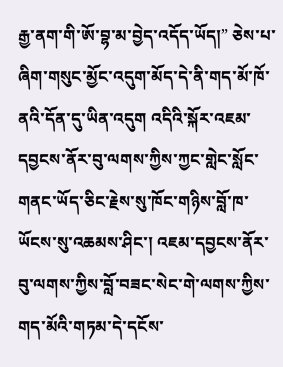རྒྱ་ནག་གི་ཨོ་བྷ་མ་བྱེད་འདོད་ཡོད།” ཅེས་པ་ཞིག་གསུང་མྱོང་འདུག་མོད་དེ་ནི་གད་མོ་ཁོ་ནའི་དོན་དུ་ཡིན་འདུག འདིའི་སྐོར་འཇམ་དབྱངས་ནོར་བུ་ལགས་ཀྱིས་ཀྱང་གླེང་སློང་གནང་ཡོད་ཅིང་རྗེས་སུ་ཁོང་གཉིས་བློ་ཁ་ཡོངས་སུ་འཆམས་ཤིང་། འཇམ་དབྱངས་ནོར་བུ་ལགས་ཀྱིས་བློ་བཟང་སེང་གེ་ལགས་ཀྱིས་གད་མོའི་གཏམ་དེ་དངོས་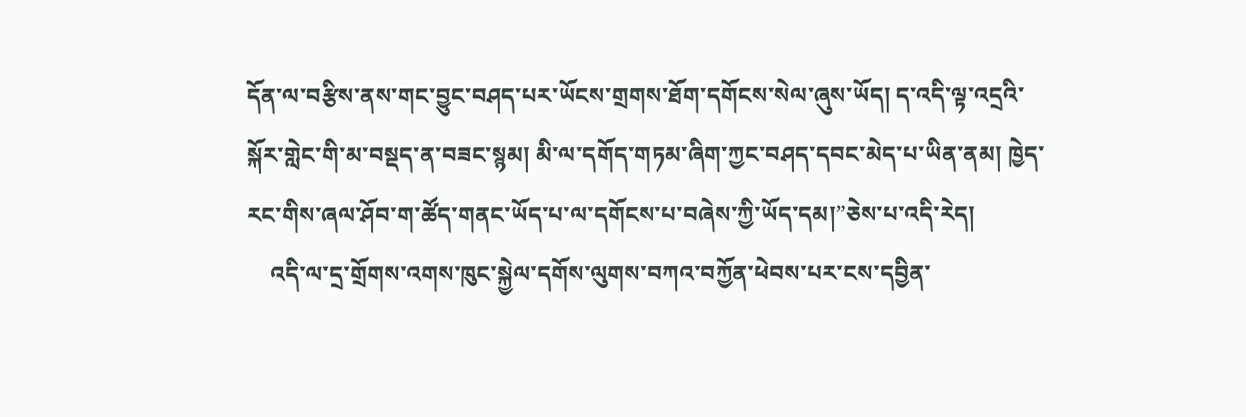དོན་ལ་བརྩིས་ནས་གང་བྱུང་བཤད་པར་ཡོངས་གྲགས་ཐོག་དགོངས་སེལ་ཞུས་ཡོད། ད་འདི་ལྟ་འདྲའི་སྐོར་གླེང་གི་མ་བསྡད་ན་བཟང་སྙམ། མི་ལ་དགོད་གཏམ་ཞིག་ཀྱང་བཤད་དབང་མེད་པ་ཡིན་ནམ། ཁྱེད་རང་གིས་ཞལ་ཤོབ་ག་ཚོད་གནང་ཡོད་པ་ལ་དགོངས་པ་བཞེས་ཀྱི་ཡོད་དམ།”ཅེས་པ་འདི་རེད།
    འདི་ལ་དྲ་གྲོགས་འགས་ཁུང་སྐྱེལ་དགོས་ལུགས་བཀའ་བཀྱོན་ཕེབས་པར་ངས་དབྱིན་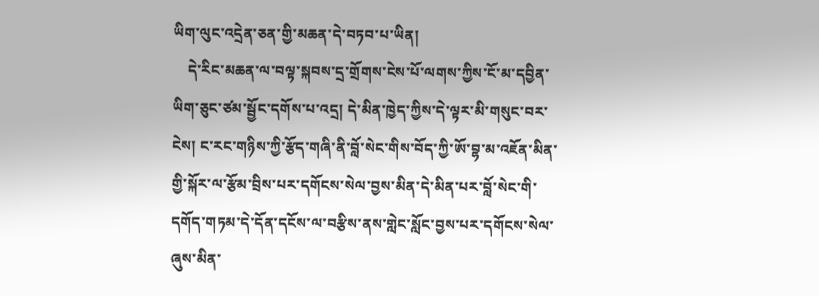ཡིག་ལུང་འདྲེན་ཅན་གྱི་མཆན་དེ་བཏབ་པ་ཡིན།
    དེ་རིང་མཆན་ལ་བལྟ་སྐབས་དྲ་གྲོགས་ངེས་པོ་ལགས་ཀྱིས་ངོ་མ་དབྱིན་ཡིག་ཅུང་ཙམ་སྦྱོང་དགོས་པ་འདྲ། དེ་མིན་ཁྱེད་ཀྱིས་དེ་ལྟར་མི་གསུང་བར་ངེས། ང་རང་གཉིས་ཀྱི་རྩོད་གཞི་ནི་བློ་སེང་གིས་བོད་ཀྱི་ཨོ་བྷ་མ་འཇོན་མིན་གྱི་སྐོར་ལ་རྩོམ་བྲིས་པར་དགོངས་སེལ་བྱས་མིན་དེ་མིན་པར་བློ་སེང་གི་དགོད་གཏམ་དེ་དོན་དངོས་ལ་བརྩིས་ནས་གླེང་སློང་བྱས་པར་དགོངས་སེལ་ཞུས་མིན་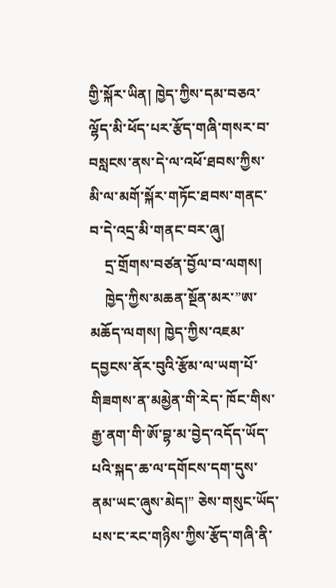གྱི་སྐོར་ཡིན། ཁྱེད་ཀྱིས་དམ་བཅའ་ལྷོད་མི་ཕོད་པར་རྩོད་གཞི་གསར་བ་བསླངས་ནས་དེ་ལ་འཕོ་ཐབས་ཀྱིས་མི་ལ་མགོ་སྐོར་གཏོང་ཐབས་གནང་བ་དེ་འདྲ་མི་གནང་བར་ཞུ།
    དྲ་གྲོགས་བཙན་བྱོལ་བ་ལགས།
    ཁྱེད་ཀྱིས་མཆན་སྔོན་མར་”ཨ་མཆོད་ལགས། ཁྱེད་ཀྱིས་འཇམ་དབྱངས་ནོར་བུའི་རྩོམ་ལ་ཡག་པོ་གིཟགས་ན་མམྱེན་གི་རེད་ ཁོང་གིས་རྒྱ་ནག་གི་ཨོ་བྷ་མ་བྱེད་འདོད་ཡོད་པའི་སྐད་ཆ་ལ་དགོངས་དག་དུས་ནམ་ཡང་ཞུས་མེད།” ཅེས་གསུང་ཡོད་པས་ང་རང་གཉིས་ཀྱིས་རྩོད་གཞི་ནི་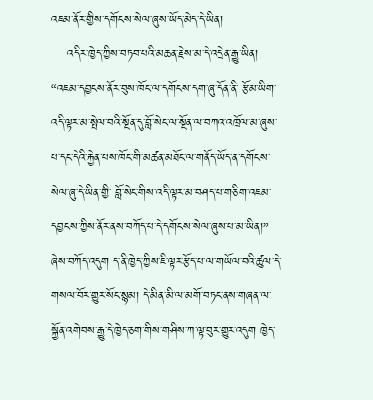འཇམ་ནོར་གྱིས་དགོངས་སེལ་ཞུས་ཡོད་མེད་དེ་ཡིན།
    འདིར་ཁྱེད་ཀྱིས་བཏབ་པའི་མཆན་རྗེས་མ་དེ་འདྲེན་རྒྱུ་ཡིན། “འཇམ་དབྱངས་ནོར་བུས་ཁོང་ལ་དགོངས་དག་ཞུ་དོན་ནི་ རྩོམ་ཡིག་འདི་ལྟར་མ་སྤེལ་བའི་སྔོན་དུ་བློ་སེང་ལ་སྔོན་ལ་བཀའ་འཁྲོལ་མ་ཞུས་པ་དང་དེའི་རྐྱེན་པས་ཁོང་གི་མཚན་མཐོང་ལ་གནོད་ཡོད་ན་དགོངས་སེལ་ཞུ་དེ་ཡིན་གྱི་ བློ་སེང་གིས་འདི་ལྟར་མ་བཤད་པ་གཅིག་འཇམ་དབྱངས་ཀྱིས་ནོར་ནས་བཀོད་པ་དེ་དགོངས་སེལ་ཞུས་པ་མ་ཡིན།” ཞེས་བཀོད་འདུག ད་ནི་ཁྱེད་ཀྱིས་ཇི་ལྟར་རྩོད་པ་ལ་གཡོལ་བའི་ཚུལ་དེ་གསལ་བོར་གྱུར་སོང་སྙམ། དེ་མིན་མི་ལ་མགོ་བཏང་ནས་གཞན་ལ་སྐྱོན་འགེབས་རྒྱུ་དེ་ཁྱེད་ཅག་གིས་གཤིས་ཀ་ལྟ་བུར་གྱུར་འདུག ཁྱེད་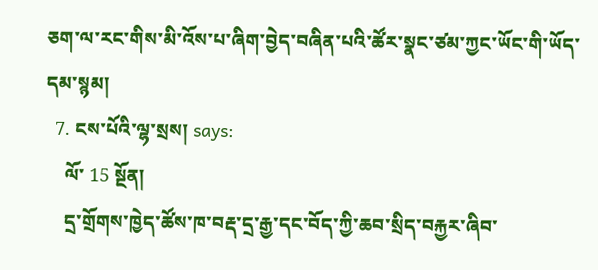ཅག་ལ་རང་གིས་མི་འོས་པ་ཞིག་བྱེད་བཞིན་པའི་ཚོར་སྣང་ཙམ་ཀྱང་ཡོང་གི་ཡོད་དམ་སྙམ།
  7. ངས་པོའི་ལྷ་སྲས། says:
    ལོ་ 15 སྔོན།
    དྲ་གྲོགས་ཁྱེད་ཚོས་ཁ་བརྡ་དྲ་རྒྱ་དང་བོད་ཀྱི་ཆབ་སྲིད་བརྐྱར་ཞིབ་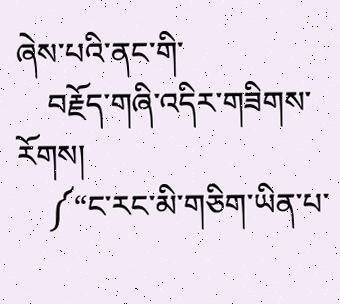ཞེས་པའི་ནང་གི་
    བརྗོད་གཞི་འདིར་གཟིགས་རོགས།
    ༼“ང་རང་མི་གཅིག་ཡིན་པ་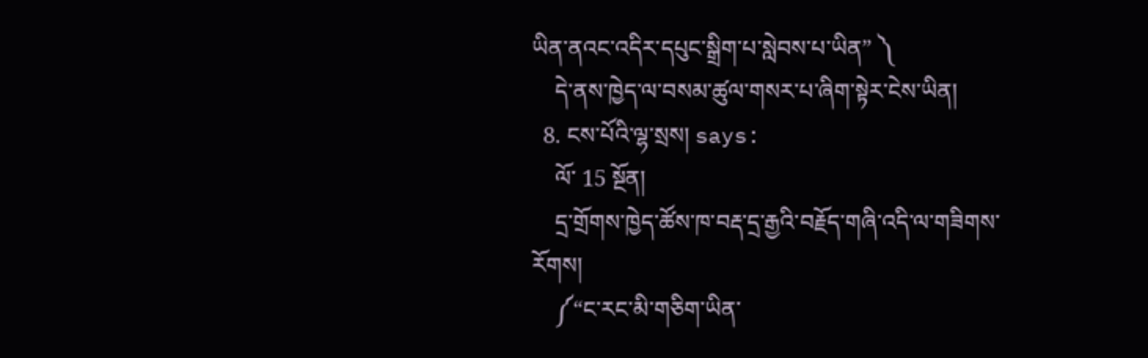ཡིན་ནའང་འདིར་དཔུང་སྒྲིག་པ་སླེབས་པ་ཡིན” ༽
    དེ་ནས་ཁྱེད་ལ་བསམ་ཚུལ་གསར་པ་ཞིག་སྟེར་ངེས་ཡིན།
  8. ངས་པོའི་ལྷ་སྲས། says:
    ལོ་ 15 སྔོན།
    དྲ་གྲོགས་ཁྱེད་ཚོས་ཁ་བརྡ་དྲ་རྒྱའི་བརྗོད་གཞི་འདི་ལ་གཟིགས་རོགས།
    ༼“ང་རང་མི་གཅིག་ཡིན་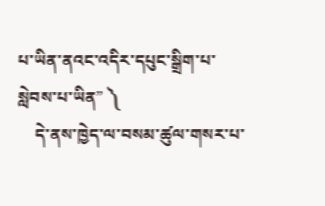པ་ཡིན་ནའང་འདིར་དཔུང་སྒྲིག་པ་སླེབས་པ་ཡིན” ༽
    དེ་ནས་ཁྱེད་ལ་བསམ་ཚུལ་གསར་པ་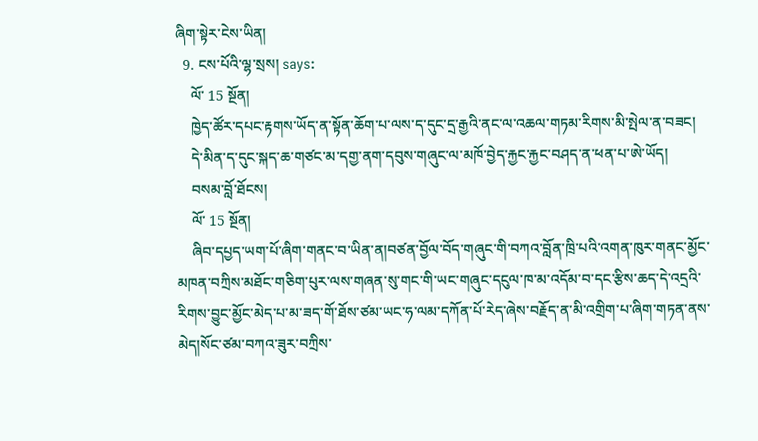ཞིག་སྟེར་ངེས་ཡིན།
  9. ངས་པོའི་ལྷ་སྲས། says:
    ལོ་ 15 སྔོན།
    ཁྱེད་ཚོར་དཔང་རྟགས་ཡོད་ན་སྟོན་ཆོག་པ་ལས་ད་དུང་དྲ་རྒྱའི་ནང་ལ་འཆལ་གཏམ་རིགས་མི་སྤེལ་ན་བཟང།
    དེ་མིན་ད་དུང་སྐད་ཆ་གཙང་མ་དགྱ་ནག་དབུས་གཞུང་ལ་མཁོ་བྱེད་རྐྱང་རྐྱང་བཤད་ན་ཕན་པ་ཨེ་ཡོད།
    བསམ་བློ་ཐོངས།
    ལོ་ 15 སྔོན།
    ཞིབ་དཔྱད་ཡག་པོ་ཞིག་གནང་བ་ཡིན་ན།བཙན་བྱོལ་བོད་གཞུང་གི་བཀའ་བློན་ཁྲི་པའི་འགན་ཁུར་གནང་མྱོང་མཁན་བཀྲིས་མཐོང་གཅིག་པུར་ལས་གཞན་སུ་གང་གི་ཡང་གཞུང་དངུལ་ཁ་མ་འདོམ་བ་དང་རྩིས་ཆད་དེ་འདྲའི་རིགས་བྱུང་མྱོང་མེད་པ་མ་ཟད་གོ་ཐོས་ཙམ་ཡང་ཧ་ལམ་དཀོན་པོ་རེད་ཞེས་བརྗོད་ན་མི་འགྲིག་པ་ཞིག་གཏན་ནས་མེད།སོང་ཙམ་བཀའ་ཟུར་བཀྲིས་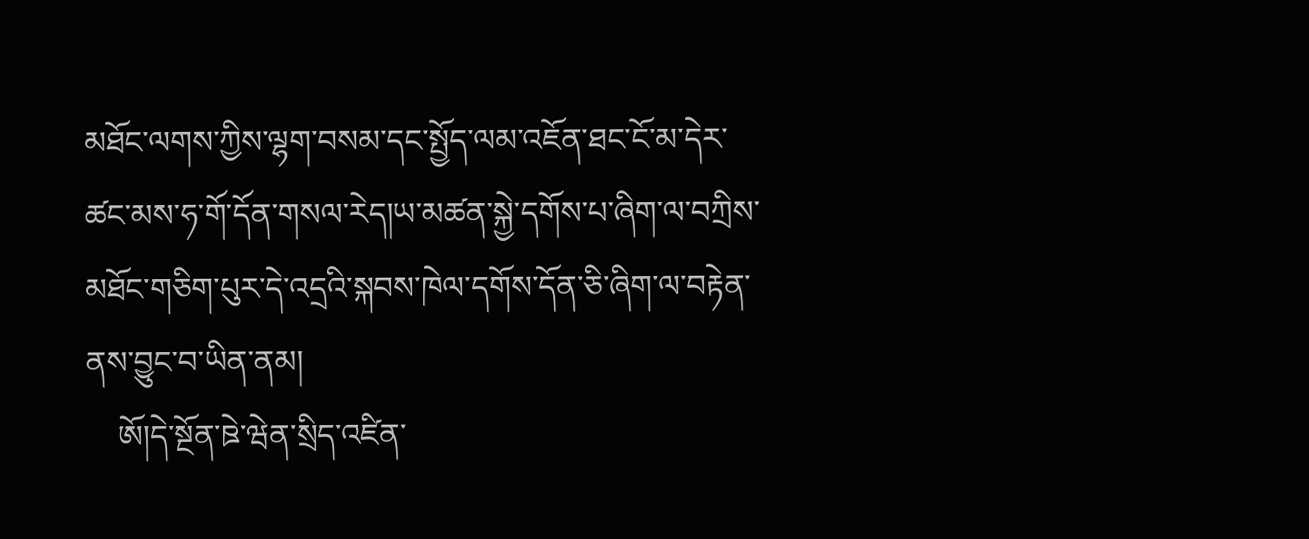མཐོང་ལགས་ཀྱིས་ལྷག་བསམ་དང་སྤྱོད་ལམ་འཇོན་ཐང་ངོ་མ་དེར་ཚང་མས་ཧ་གོ་དོན་གསལ་རེད།ཡ་མཚན་སྐྱེ་དགོས་པ་ཞིག་ལ་བཀྲིས་མཐོང་གཅིག་པུར་དེ་འདྲའི་སྐབས་ཁེལ་དགོས་དོན་ཅི་ཞིག་ལ་བརྟེན་ནས་བྱུང་བ་ཡིན་ནམ།
    ཨོ།དེ་སྔོན་ཋེ་ཝེན་སྲིད་འཛིན་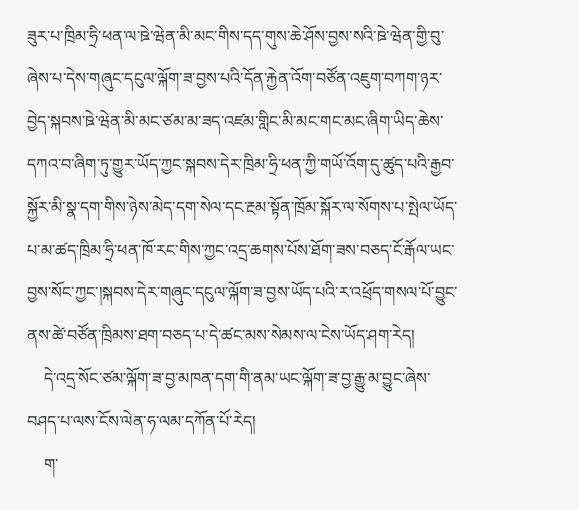ཟུར་པ་ཁྲིམ་ཧྲི་ཕན་ལ་ཋེ་ཝེན་མི་མང་གིས་དད་གུས་ཆེ་ཤོས་བྱས་སའི་ཋེ་ཝེན་གྱི་བུ་ཞེས་པ་དེས་གཞུང་དངུལ་ལྐོག་ཟ་བྱས་པའི་དོན་རྐྱེན་འོག་བཙོན་འཇུག་བཀག་ཉར་བྱེད་སྐབས་ཋེ་ཝེན་མི་མང་ཙམ་མ་ཟད་འཛམ་གླིང་མི་མང་གང་མང་ཞིག་ཡིད་ཆེས་དཀའ་བ་ཞིག་ཏུ་གྱུར་ཡོད་ཀྱང་སྐབས་དེར་ཁྲིམ་ཧྲི་ཕན་ཀྱི་གཡོ་འོག་དུ་ཚུད་པའི་རྒྱབ་སྐྱོར་མི་སྣ་དག་གིས་ཉེས་མེད་དག་སེལ་དང་རྔམ་སྟོན་ཁྲོམ་སྐོར་ལ་སོགས་པ་སྤེལ་ཡོད་པ་མ་ཚད་ཁྲིམ་ཧྲི་ཕན་ཁོ་རང་གིས་ཀྱང་འདྲ་ཆགས་པོས་ཐོག་ཟས་བཅད་ངོ་རྒོལ་ཡང་བྱས་སོང་ཀྱང་།སྐབས་དེར་གཞུང་དངུལ་ལྐོག་ཟ་བྱས་ཡོད་པའི་ར་འཕྲོད་གསལ་པོ་བྱུང་ནས་ཚེ་བཙོན་ཁྲིམས་ཐག་བཅད་པ་དེ་ཚང་མས་སེམས་ལ་ངེས་ཡོད་ཤག་རེད།
    དེ་འདྲ་སོང་ཙམ་ལྐོག་ཟ་བྱ་མཁན་དག་གི་ནམ་ཡང་ལྐོག་ཟ་བྱ་རྒྱུ་མ་བྱུང་ཞེས་བཤད་པ་ལས་ངོས་ལེན་ཧ་ལམ་དཀོན་པོ་རེད།
    ག་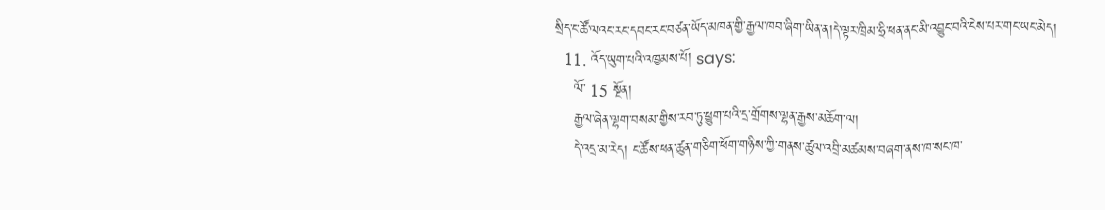སྲིད་ང་ཚོ་ལའང་རང་དབང་རང་བཙན་ཡོད་མཁན་གྱི་རྒྱལ་ཁབ་ཞིག་ཡིན་ན།དེ་ལྟར་ཁྲིམ་ཧྲི་ཕན་ནང་མི་འབྱུང་བའི་ངེས་པར་གང་ཡང་མེད།
  11. འོད་ཡུག་པའི་འཁྱམས་པོ། says:
    ལོ་ 15 སྔོན།
    རྒྱལ་ཞེན་ལྷག་བསམ་གྱིས་རབ་ཏུ་ཕྱུག་པའི་དྲ་གྲོགས་ལྷན་རྒྱས་མཆོག་ལ།
    དེ་འདྲ་མ་རེད། ང་ཚོས་ཕན་ཚུན་གཅིག་ཕོག་གཉིས་ཀྱི་གནས་ཚུལ་འབྲི་མཚམས་བཞག་ནས་ཁ་སང་ཁ་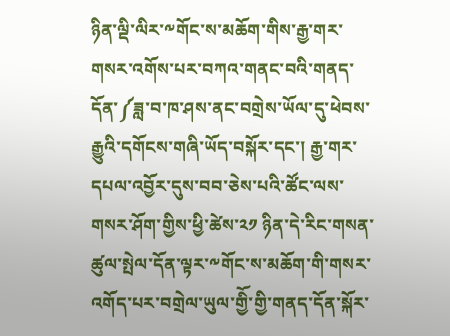ཉིན་ལྡི་ལིར་༸གོང་ས་མཆོག་གིས་རྒྱ་གར་གསར་འགོས་པར་བཀའ་གནང་བའི་གནད་དོན་༼ཟླ་བ་ཁ་ཤས་ནང་བགྲེས་ཡོལ་དུ་ཕེབས་རྒྱུའི་དགོངས་གཞི་ཡོད་བསྐོར་དང་། རྒྱ་གར་དཔལ་འབྱོར་དུས་བབ་ཅེས་པའི་ཚོང་ལས་གསར་ཤོག་གྱིས་ཕྱི་ཚེས་༢༡ ཉིན་དེ་རིང་གསན་ཚུལ་སྤེལ་དོན་ལྟར་༸གོང་ས་མཆོག་གི་གསར་འགོད་པར་བགྲེལ་ཡུལ་གྱིོ་གྱི་གནད་དོན་སྐོར་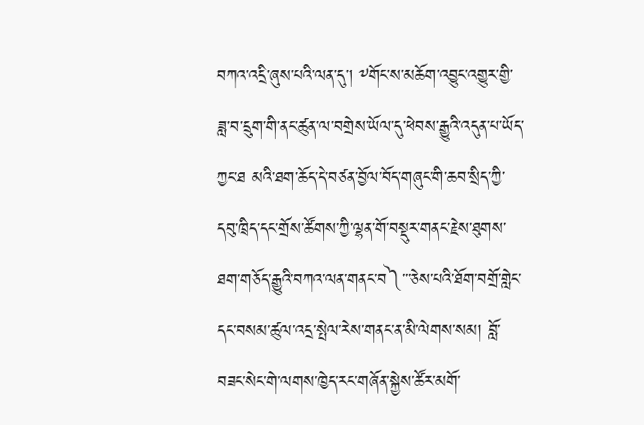བཀའ་འདྲི་ཞུས་པའི་ལན་དུ་། ༸གོང་ས་མཆོག་འབྱུང་འགྱུར་གྱི་ཟླ་བ་དྲུག་གི་ནང་ཚུན་ལ་བགྲེས་ཡོལ་དུ་ཕེབས་རྒྱུའི་འདུན་པ་ཡོད་ཀྱང་ཐ མའི་ཐག་ཆོད་དེ་བཙན་བྱོལ་བོད་གཞུང་གི་ཆབ་སྲིད་ཀྱི་དབུ་ཁྲིད་དང་གྲོས་ཚོགས་ཀྱི་ལྷན་གོ་བསྡུར་གནང་རྗེས་ཐུགས་ཐག་གཅོད་རྒྱུའི་བཀའ་ལན་གནང་བ༽་་་ཅེས་པའི་ཐོག་བགྲོ་གླེང་དང་བསམ་ཚུལ་འདྲ་སྤེལ་རེས་གནང་ན་མི་ལེགས་སམ། བློ་བཟང་སེང་གེ་ལགས་ཁྱེད་རང་གཞོན་སྐྱེས་ཚོར་མགོ་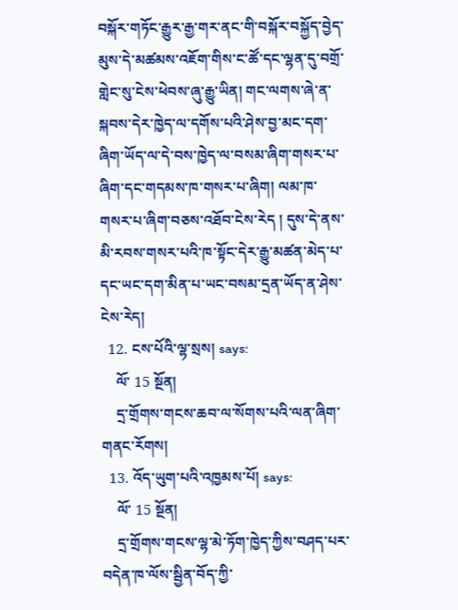བསྐོར་གཏོང་རྒྱུར་རྒྱ་གར་ནང་གི་བསྐོར་བསྐྱོད་བྱེད་མུས་དེ་མཚམས་འཇོག་གིས་ང་ཚོ་དང་ལྷན་དུ་བགྲོ་གླེང་སུ་ངེས་ཕེབས་ཞུ་རྒྱུ་ཡིན། གང་ལགས་ཞེ་ན་སྐབས་དེར་ཁྱེད་ལ་དགོས་པའི་ཤེས་བྱ་མང་དག་ཞིག་ཡོད་ལ་དེ་བས་ཁྱེད་ལ་བསམ་ཞིག་གསར་པ་ཞིག་དང་གདམས་ཁ་གསར་པ་ཞིག། ལམ་ཁ་གསར་པ་ཞིག་བཅས་འཐོབ་ངེས་རེད ། དུས་དེ་ནས་མི་རབས་གསར་པའི་ཁ་སྟོང་དེར་རྒྱུ་མཚན་མེད་པ་དང་ཡང་དག་མིན་པ་ཡང་བསམ་དྲན་ཡོད་ན་ཤེས་ངེས་རེད།
  12. ངས་པོའི་ལྷ་སྲས། says:
    ལོ་ 15 སྔོན།
    དྲ་གྲོགས་གངས་ཆབ་ལ་སོགས་པའི་ལན་ཞིག་གནང་རོགས།
  13. འོད་ཡུག་པའི་འཁྱམས་པོ། says:
    ལོ་ 15 སྔོན།
    དྲ་གྲོགས་གངས་ལྷ་མེ་ཏོག་ཁྱེད་ཀྱིས་བཤད་པར་བདེན་ཁ་ལོས་སྦྱིན་བོད་ཀྱི་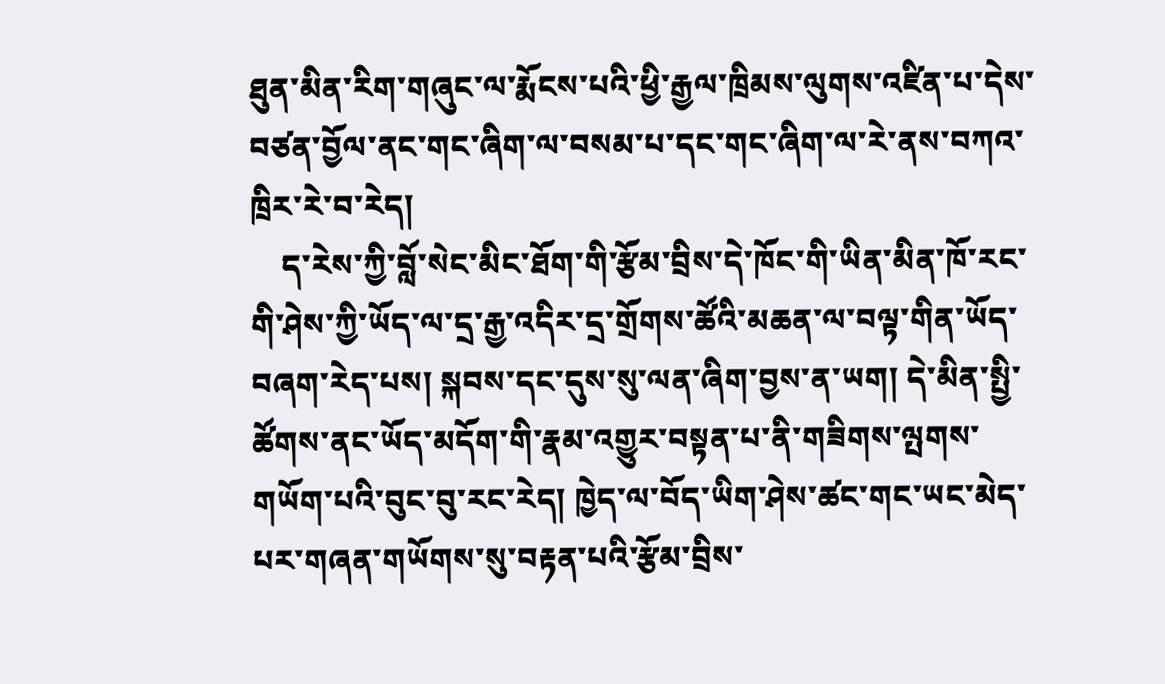ཐུན་མིན་རིག་གཞུང་ལ་རྨོངས་པའི་ཕྱི་རྒྱལ་ཁྲིམས་ལུགས་འཛིན་པ་དེས་བཙན་བྱོལ་ནང་གང་ཞིག་ལ་བསམ་པ་དང་གང་ཞིག་ལ་རེ་ནས་བཀའ་ཁྲིར་རེ་བ་རེད།
    ད་རེས་ཀྱི་བློ་སེང་མིང་ཐོག་གི་རྩོམ་བྲིས་དེ་ཁོང་གི་ཡིན་མིན་ཁོ་རང་གི་ཤེས་ཀྱི་ཡོད་ལ་དྲ་རྒྱ་འདིར་དྲ་གྲོགས་ཚོའི་མཆན་ལ་བལྟ་གིན་ཡོད་བཞག་རེད་པས། སྐབས་དང་དུས་སུ་ལན་ཞིག་བྱས་ན་ཡག། དེ་མིན་སྤྱི་ཚོགས་ནང་ཡོད་མདོག་གི་རྣམ་འགྱུར་བསྟན་པ་ནི་གཟིགས་ལྤགས་གཡོག་པའི་བུང་བུ་རང་རེད། ཁྱེད་ལ་བོད་ཡིག་ཤེས་ཚང་གང་ཡང་མེད་པར་གཞན་གཡོགས་སུ་བརྟན་པའི་རྩོམ་བྲིས་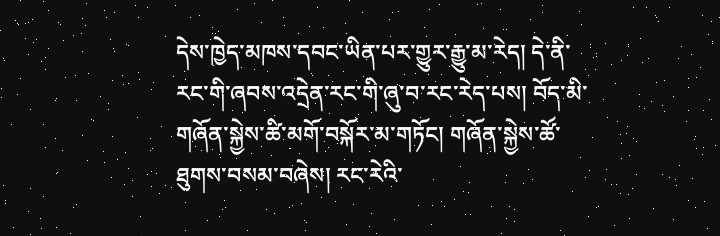དེས་ཁྱེད་མཁས་དབང་ཡིན་པར་གྱུར་རྒྱུ་མ་རེད། དེ་ནི་རང་གི་ཞབས་འདྲེན་རང་གི་ཞུ་བ་རང་རེད་པས། བོད་མི་གཞོན་སྐྱེས་ཚི་མགོ་བསྐོར་མ་གཏོང། གཞོན་སྐྱེས་ཚོ་ཐུགས་བསམ་བཞེས། རང་རེའི་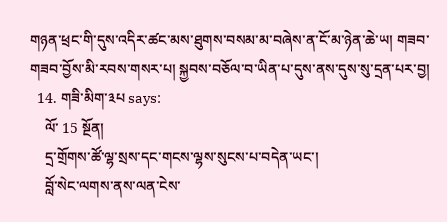གཉན་ཕྲང་གི་དུས་འདིར་ཚང་མས་ཐུགས་བསམ་མ་བཞེས་ན་ངོ་མ་ཉེན་ཆེ་ཡ། གཟབ་གཟབ་བྱོས་མི་རབས་གསར་པ། སྐྱབས་བཅོལ་བ་ཡིན་པ་དུས་ནས་དུས་སུ་དྲན་པར་བྱ།
  14. གཟི་མིག་༣པ says:
    ལོ་ 15 སྔོན།
    དྲ་གྲོགས་ཚོ་ལྷ་སྲས་དང་གངས་ལྷས་སུངས་པ་བདེན་ཡང་།
    བློ་སེང་ལགས་ནས་ལན་ངེས་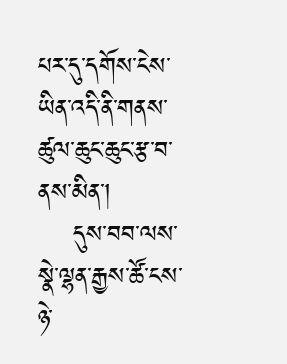པར་དུ་དགོས་ངེས་ཡིན་འདི་ནི་གནས་ཚུལ་ཆུང་ཆུང་རྩ་བ་ནས་མིན་།
    དུས་བབ་ལས་སྣེ་ལྷན་རྒྱས་ཚོ་ངས་ཉེ་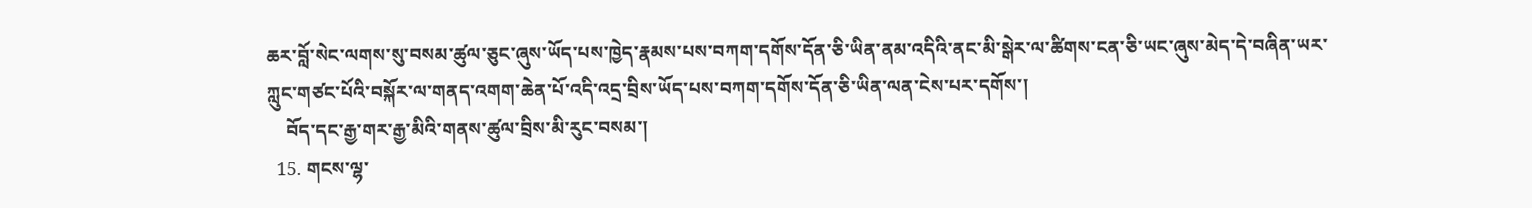ཆར་བློ་སེང་ལགས་སུ་བསམ་ཚུལ་ཅུང་ཞུས་ཡོད་པས་ཁྱེད་རྣམས་པས་བཀག་དགོས་དོན་ཅི་ཡིན་ནམ་འདིའི་ནང་མི་སྒེར་ལ་ཚིགས་ངན་ཅི་ཡང་ཞུས་མེད་དེ་བཞིན་ཡར་ཀླུང་གཙང་པོའི་བསྐོར་ལ་གནད་འགག་ཆེན་པོ་འདི་འདྲ་བྲིས་ཡོད་པས་བཀག་དགོས་དོན་ཅི་ཡིན་ལན་ངེས་པར་དགོས་།
    བོད་དང་རྒྱ་གར་རྒྱ་མིའི་གནས་ཚུལ་བྲིས་མི་རུང་བསམ་།
  15. གངས་ལྷ་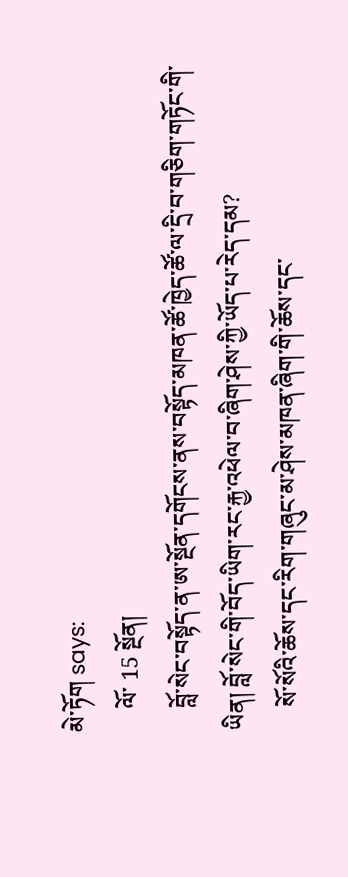མེ་ཏོག says:
    ལོ་ 15 སྔོན།
    བློ་སེང་བསྟོད་ན་ཨ་སྔོན་དགོངས་ནས་བསྟོད་མཁན་ཚོ་ཁྱེད་ཚོ་ལ་དྲི་བ་གཅིག་གཏོང་གི་ཡིན། བློ་སེང་གི་བོད་ཡིག་རང་རྐྱ་འཕེལ་བ་ཞིག་ཤེས་ཀྱི་ཡོད་པ་རེད་དམ?
    སོ་སོའི་ཆོས་དང་རིག་གཞུང་མ་ཤེས་མཁན་ཞིག་གི་ཆོས་དང་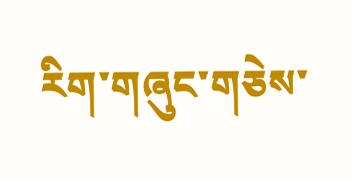རིག་གཞུང་གཅེས་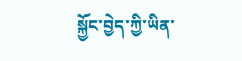སྐྱོང་བྱེད་ཀྱི་ཡིན་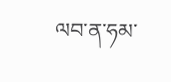ལབ་ན་ཧམ་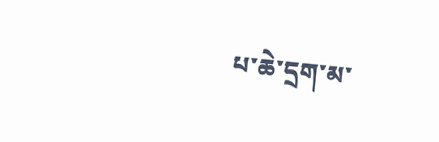པ་ཆེ་དྲག་མ་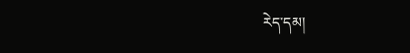རེད་དམ།